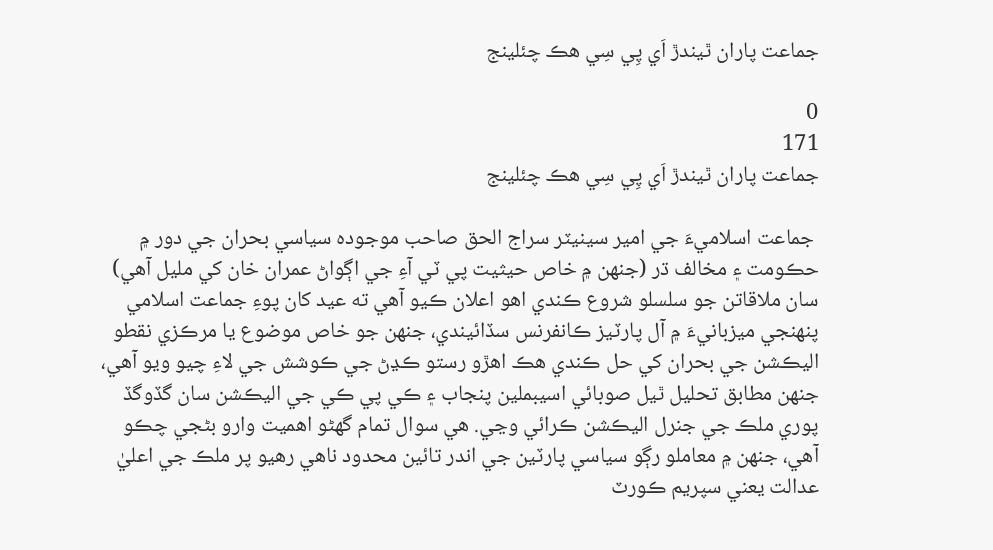جماعت پاران ٿيندڙ اَي پِي سِي هڪ چئلينج

0
171
جماعت پاران ٿيندڙ اَي پِي سِي هڪ چئلينج

 جماعت اسلاميءَ جي امير سينيٽر سراج الحق صاحب موجوده سياسي بحران جي دور ۾ حڪومت ۽ مخالف ڌر (جنهن ۾ خاص حيثيت پي ٽي آءِ جي اڳواڻ عمران خان کي مليل آهي) سان ملاقاتن جو سلسلو شروع ڪندي اهو اعلان ڪيو آهي ته عيد کان پوءِ جماعت اسلامي پنهنجي ميزبانيءَ ۾ آل پارٽيز ڪانفرنس سڏائيندي، جنهن جو خاص موضوع يا مرڪزي نقطو اليڪشن جي بحران کي حل ڪندي هڪ اهڙو رستو ڪڍڻ جي ڪوشش جي لاءِ چيو ويو آهي، جنهن مطابق تحليل ٿيل صوبائي اسيبملين پنجاب ۽ ڪي پي ڪي جي اليڪشن سان گڏوگڏ پوري ملڪ جي جنرل اليڪشن ڪرائي وڃي. هي سوال تمام گھڻو اهميت وارو بڻجي چڪو آهي، جنهن ۾ معاملو رڳو سياسي پارٽين جي اندر تائين محدود ناهي رهيو پر ملڪ جي اعليٰ عدالت يعني سپريم ڪورٽ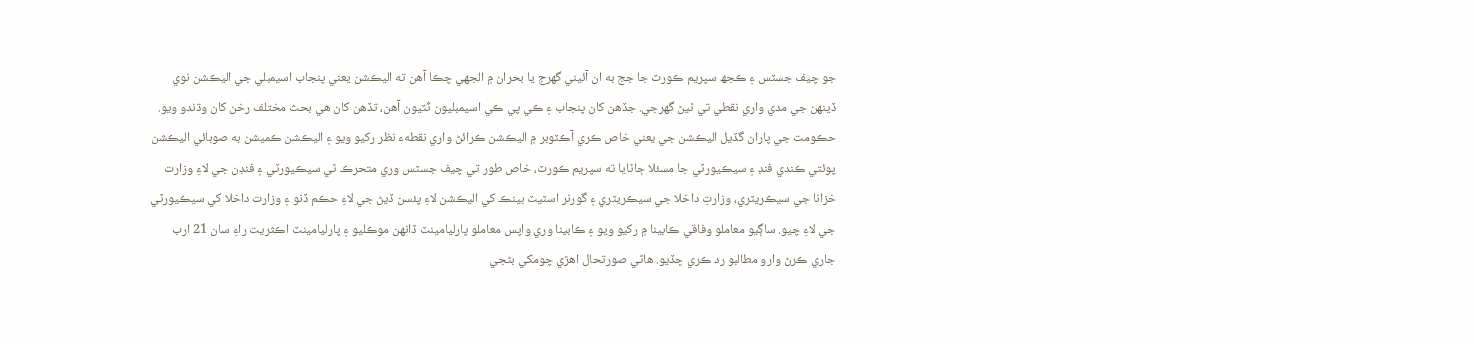جو چيف جسٽس ۽ ڪجھ سپريم ڪورٽ جا جج به ان آئيني گھرج يا بحران ۾ الجھي چڪا آهن ته اليڪشن يعني پنجاب اسيمبلي جي اليڪشن نوي ڏينهن جي مدي واري نقطي تي ٿيڻ گھرجي. جڏهن کان پنجاب ۽ ڪي پي ڪي اسيمبليون ٽُٽيون آهن، تڏهن کان هي بحث مختلف رخن کان وڌندو ويو. حڪومت جي پاران گڏيل اليڪشن جي يعني خاص ڪري آڪٽوبر ۾ اليڪشن ڪرائڻ واري نقطهء نظر رکيو ويو ۽ اليڪشن ڪميشن به صوبائي اليڪشن پوئتي ڪندي فنڊ ۽ سيڪيورٽي جا مسئلا ڄاڻايا ته سپريم ڪورٽ، خاص طور تي چيف جسٽس وري متحرڪ ٿي سيڪيورٽي ۽ فنڊن جي لاءِ وزارت خزانا جي سيڪريٽري، وزارتِ داخلا جي سيڪريٽري ۽ گورنر اسٽيٽ بينڪ کي اليڪشن لاءِ پئسن ڏيڻ جي لاءِ حڪم ڏنو ۽ وزارت داخلا کي سيڪيورٽي جي لاءِ چيو. ساڳيو معاملو وفاقي ڪابينا ۾ رکيو ويو ۽ ڪابينا وري واپس معاملو پارليامينٽ ڏانهن موڪليو ۽ پارليامينٽ اڪثريت راءِ سان 21 ارب جاري ڪرڻ وارو مطالبو رد ڪري ڇڏيو. هاڻي صورتحال اهڙي چومکي بڻجي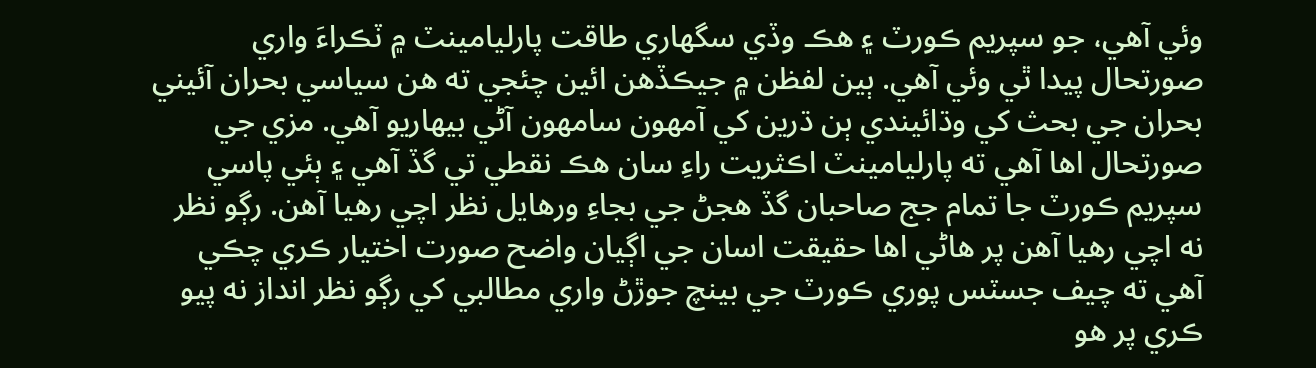وئي آهي، جو سپريم ڪورٽ ۽ هڪ وڏي سگھاري طاقت پارليامينٽ ۾ ٽڪراءَ واري صورتحال پيدا ٿي وئي آهي. ٻين لفظن ۾ جيڪڏهن ائين چئجي ته هن سياسي بحران آئيني بحران جي بحث کي وڌائيندي ٻن ڌرين کي آمهون سامهون آڻي بيهاريو آهي. مزي جي صورتحال اها آهي ته پارليامينٽ اڪثريت راءِ سان هڪ نقطي تي گڏ آهي ۽ ٻئي پاسي سپريم ڪورٽ جا تمام جج صاحبان گڏ هجڻ جي بجاءِ ورهايل نظر اچي رهيا آهن. رڳو نظر نه اچي رهيا آهن پر هاڻي اها حقيقت اسان جي اڳيان واضح صورت اختيار ڪري چڪي آهي ته چيف جسٽس پوري ڪورٽ جي بينچ جوڙڻ واري مطالبي کي رڳو نظر انداز نه پيو ڪري پر هو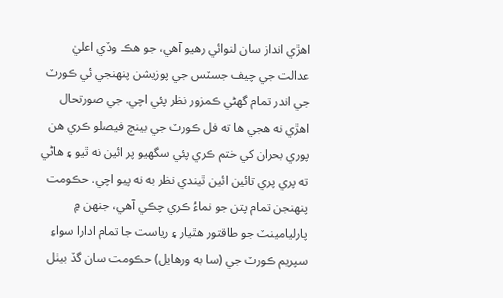اهڙي انداز سان لنوائي رهيو آهي، جو هڪ وڏي اعليٰ عدالت جي چيف جسٽس جي پوزيشن پنهنجي ئي ڪورٽ جي اندر تمام گھڻي ڪمزور نظر پئي اچي. جي صورتحال اهڙي نه هجي ها ته فل ڪورٽ جي بينچ فيصلو ڪري هن پوري بحران کي ختم ڪري پئي سگھيو پر ائين نه ٿيو ۽ هاڻي ته پري پري تائين ائين ٿيندي نظر به نه پيو اچي. حڪومت پنهنجن تمام پتن جو نماءُ ڪري چڪي آهي، جنهن ۾ پارليامينٽ جو طاقتور هٿيار ۽ رياست جا تمام ادارا سواءِ سپريم ڪورٽ جي (سا به ورهايل) حڪومت سان گڏ بيٺل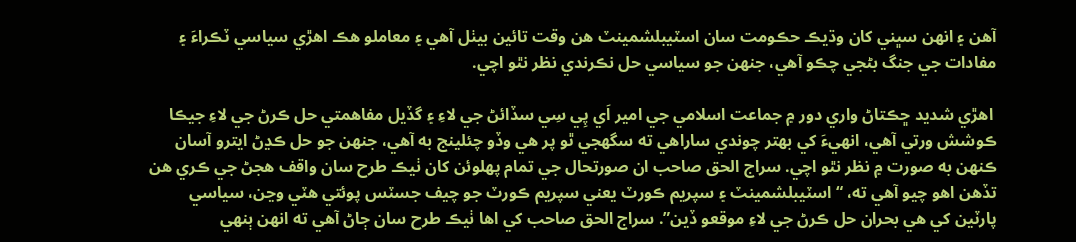آهن ۽ انهن سڀني کان وڌيڪ حڪومت سان اسٽيبلشمينٽ هن وقت تائين بيٺل آهي ۽ معاملو هڪ اهڙي سياسي ٽڪراءَ ۽ مفادات جي جنگ بڻجي چڪو آهي، جنهن جو سياسي حل نڪرندي نظر نٿو اچي.

 اهڙي شديد ڇڪتاڻ واري دور ۾ جماعت اسلامي جي امير اَي پِي سِي سڏائڻ جي لاءِ ۽ گڏيل مفاهمتي حل ڪرڻ جي لاءِ جيڪا ڪوشش ورتي آهي، انهيءَ کي بهتر چوندي ساراهي ته سگھجي ٿو پر هي وڏو چئلينج به آهي، جنهن جو حل ڪڍڻ ايترو آسان ڪنهن به صورت ۾ نظر نٿو اچي. سراج الحق صاحب ان صورتحال جي تمام پهلوئن کان ٺيڪ طرح سان واقف هجڻ جي ڪري هن تڏهن اهو چيو آهي ته، “اسٽيبلشمينٽ ۽ سپريم ڪورٽ يعني سپريم ڪورٽ جو چيف جسٽس پوئتي هٽي وڃن، سياسي پارٽين کي هي بحران حل ڪرڻ جي لاءِ موقعو ڏين”. سراج الحق صاحب کي اها ٺيڪ طرح سان ڄاڻ آهي ته انهن ٻنهي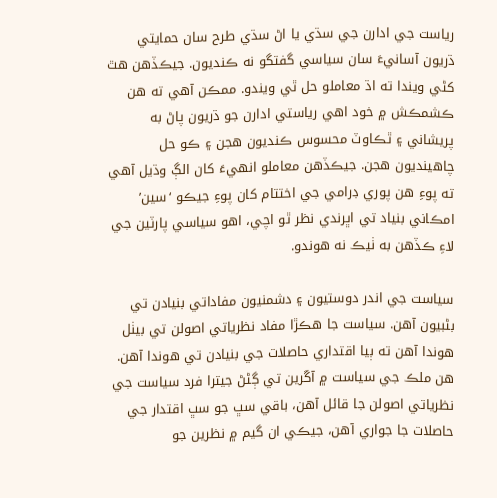رياست جي ادارن جي سڌي يا اڻ سڌي طرح سان حمايتي ڌريون آسانيءَ سان سياسي گفتگو نه ڪنديون. جيڪڏهن هٿ کڻي ويندا ته اڌ معاملو حل ٿي ويندو. ممڪن آهي ته هن ڪشمڪش ۾ خود اهي رياستي ادارن جو ڌريون پاڻ به پريشاني ۽ ٿڪاوٽ محسوس ڪنديون هجن ۽ ڪو حل چاهينديون هجن. جيڪڏهن معاملو انهيءَ کان الڳ وڌيل آهي ته پوءِ هن پوري ڊرامي جي اختتام کان پوءِ جيڪو ‘سين’ امڪاني بنياد تي اڀرندي نظر ٿو اچي، اهو سياسي پارٽين جي لاءِ ڪڏهن به ٺيڪ نه هوندو.

سياست جي اندر دوستيون ۽ دشمنيون مفاداتي بنيادن تي بڻبيون آهن. سياست جا هڪڙا مفاد نظرياتي اصولن تي بيٺل هوندا آهن ته ٻيا اقتداري حاصلات جي بنيادن تي هوندا آهن. هن ملڪ جي سياست ۾ آڱرين تي ڳڻڻ جيترا فرد سياست جي نظرياتي اصولن جا قائل آهن، باقي سڀ جو سڀ اقتدار جي حاصلات جا جواري آهن، جيڪي ان گيم ۾ نظرين جو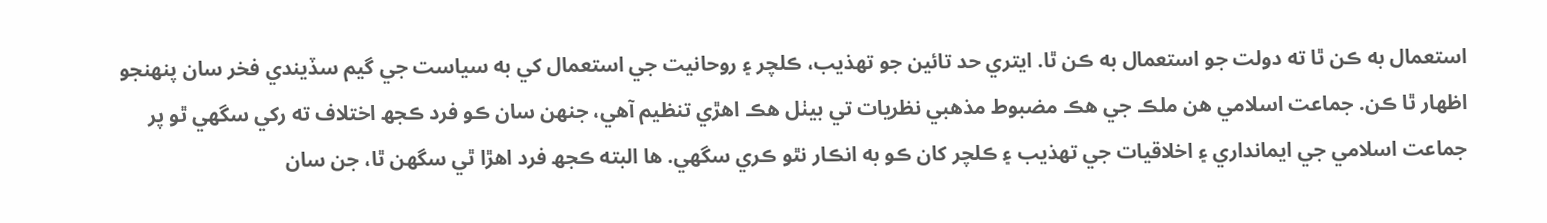استعمال به ڪن ٿا ته دولت جو استعمال به ڪن ٿا. ايتري حد تائين جو تهذيب، ڪلچر ۽ روحانيت جي استعمال کي به سياست جي گيم سڏيندي فخر سان پنهنجو اظهار ٿا ڪن. جماعت اسلامي هن ملڪ جي هڪ مضبوط مذهبي نظريات تي بيٺل هڪ اهڙي تنظيم آهي، جنهن سان ڪو فرد ڪجھ اختلاف ته رکي سگھي ٿو پر جماعت اسلامي جي ايمانداري ۽ اخلاقيات جي تهذيب ۽ ڪلچر کان ڪو به انڪار نٿو ڪري سگھي. ها البته ڪجھ فرد اهڙا ٿي سگھن ٿا، جن سان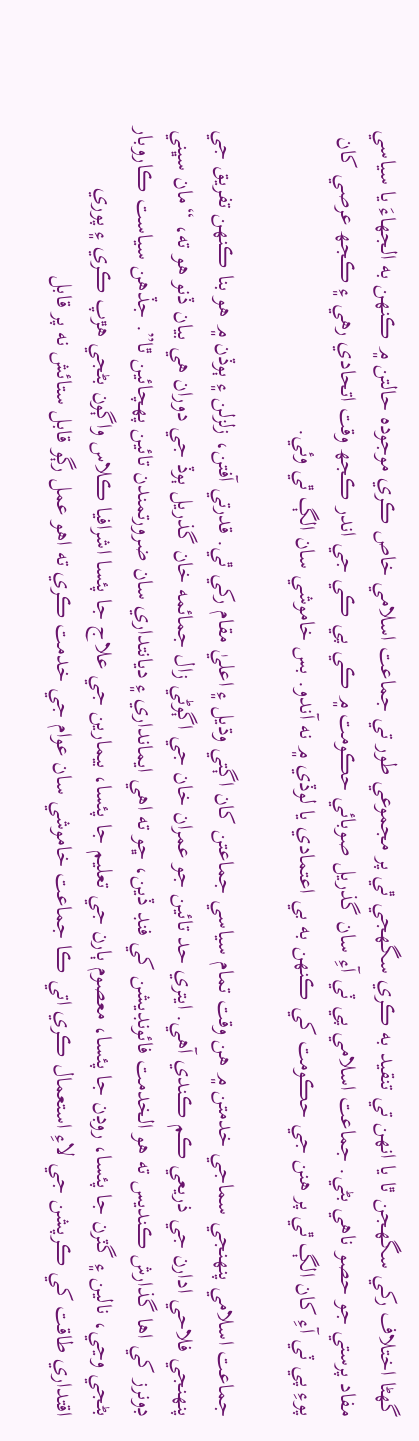گھڻا اختلاف رکي سگھجن ٿا يا انهن تي تنقيد به ڪري سگھجي ٿي پر مجموعي طور تي جماعت اسلامي خاص ڪري موجوده حالتن ۾ ڪنهن به الجھاءَ يا سياسي مفاد پرستي جو حصو ناهي بڻي. جماعت اسلامي پي ٽي آءِ سان گذريل صوبائي حڪومت ۾ ڪي پي ڪي جي اندر ڪجھ وقت اتحادي رهي ۽ ڪجھ عرصي کان پوءِ پي ٽي آءِ کان الڳ ٿي پر هنن جي حڪومت کي ڪنهن به بي اعتمادي يا لوڏي ۾ نه آندو. بس خاموشي سان الڳ ٿي وئي.

جماعت اسلامي پنهنجي سماجي خدمتن ۾ هن وقت تمام سياسي جماعتن کان اڳتي وڌيل ۽ اعليٰ مقام رکي ٿي. قدرتي آفتن، زلزلن ۽ ٻوڏن ۾ هو بنا ڪنهن تفريق جي پنهنجي فلاحي ادارن جي ذريعي ڪم ڪندي آهي. ايتري حد تائين جو عمران خان جي اڳوڻي زال جمائمه خان گذريل ٻوڏ جي دوران هي بيان ڏنو هو ته، “مان سڀني ڊونرز کي اها گذارش ڪنديس ته هو الخدمت فائونڊيشن کي فنڊ ڏين، ڇو ته اهي ايمانداري ۽ ديانتداري سان ضرورتمندن تائين پهچائين ٿا”. جڏهن سياست ڪاروبار بڻجي وڃي، نالين ۽ گٽرن جا پئسا، روڊن جا پئسا، معصوم ٻارن جي تعليم جا پئسا، بيمارين جي علاج جا پئسا اشرافيا ڪلاس واڳون بڻجي هڙپ ڪري ۽ پوري اقتداري طاقت کي ڪرپشن جي لاءِ استعمال ڪري اتي ڪا جماعت خاموشي سان عوام جي خدمت ڪري ته اهو عمل رڳو قابل ستائش نه پر قابل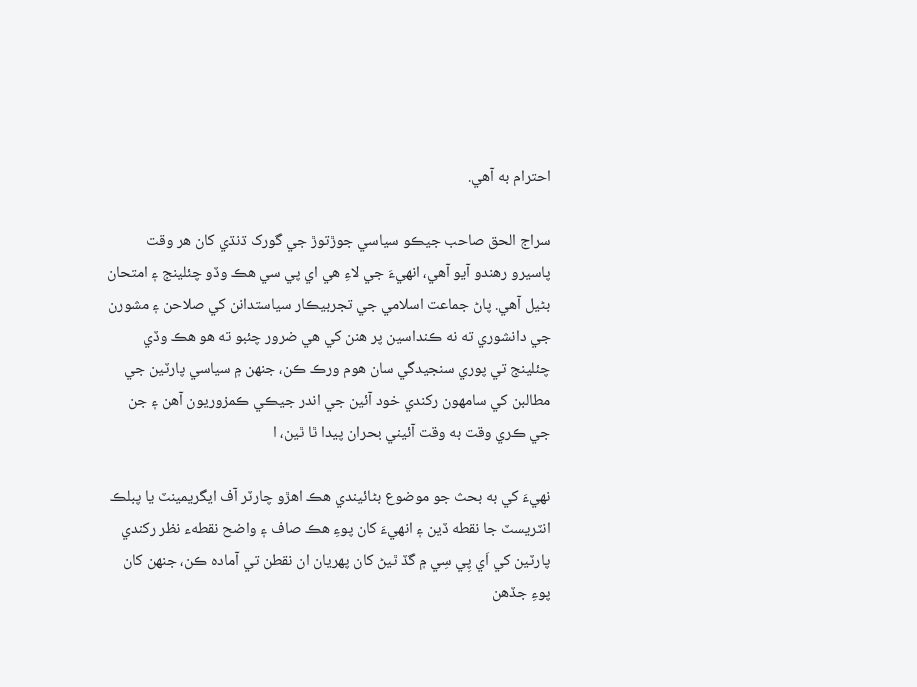احترام به آهي.

سراج الحق صاحب جيڪو سياسي جوڙتوڙ جي گورک ڌنڌي کان هر وقت پاسيرو رهندو آيو آهي، انهيءَ جي لاءِ هي اي پي سي هڪ وڏو چئلينج ۽ امتحان بڻيل آهي. پاڻ جماعت اسلامي جي تجربيڪار سياستدانن کي صلاحن ۽ مشورن جي دانشوري ته نه ڪنداسين پر هنن کي هي ضرور چئبو ته هو هڪ وڏي چئلينج تي پوري سنجيدگي سان هوم ورڪ ڪن، جنهن ۾ سياسي پارٽين جي مطالبن کي سامهون رکندي خود آئين جي اندر جيڪي ڪمزوريون آهن ۽ جن جي ڪري وقت به وقت آئيني بحران پيدا ٿا ٿين، ا

نهيءَ کي به بحث جو موضوع بڻائيندي هڪ اهڙو چارٽر آف ايگريمينٽ يا پبلڪ انٽريسٽ جا نقطه ڏين ۽ انهيءَ کان پوءِ هڪ صاف ۽ واضح نقطهء نظر رکندي پارٽين کي اَي پِي سِي ۾ گڏ ٿيڻ کان پهريان ان نقطن تي آماده ڪن، جنهن کان پوءِ جڏهن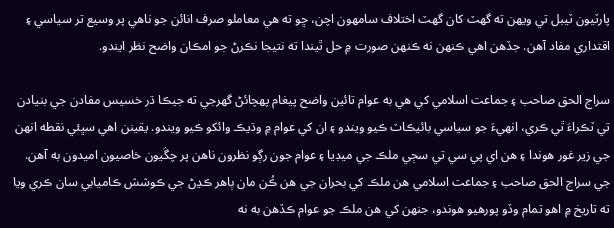پارٽيون ٽيبل تي ويهن ته گھٽ کان گھٽ اختلاف سامهون اچن، ڇو ته هي معاملو صرف انائن جو ناهي پر وسيع تر سياسي ۽ اقتداري مفاد آهن. جڏهن اهي ڪنهن نه ڪنهن صورت ۾ حل ٿيندا ته نتيجا نڪرڻ جو امڪان واضح نظر ايندو.

سراج الحق صاحب ۽ جماعت اسلامي کي هي به عوام تائين واضح پيغام پهچائڻ گهرجي ته جيڪا ڌر خسيس مفادن جي بنيادن تي ٽڪراءَ ٿي ڪري، انهيءَ جو سياسي بائيڪاٽ ڪيو ويندو ۽ ان کي عوام ۾ وڌيڪ وائکو ڪيو ويندو. يقينن اهي سڀئي نقطه انهن جي زير غور هوندا ۽ هن اي پي سي تي سڄي ملڪ جي ميڊيا ۽ عوام جون رڳو نظرون ناهن پر چڱيون خاصيون اميدون به آهن. جي سراج الحق صاحب ۽ جماعت اسلامي هن ملڪ کي بحران جي هن ڪُن مان ٻاهر ڪڍڻ جي ڪوشش ڪاميابي سان ڪري ويا ته تاريخ ۾ اهو تمام وڏو پورهيو هوندو، جنهن کي هن ملڪ جو عوام ڪڏهن به نه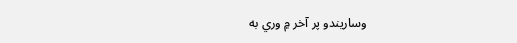وساريندو پر آخر ۾ وري به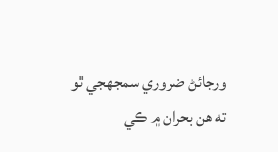ورجائڻ ضروري سمجھجي ٿو ته هن بحران ۾ ڪي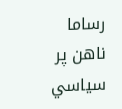رساما ناهن پر سياسي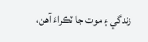زندگي ۽ موت جا ٽڪراءَ آهن،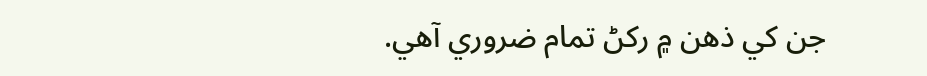جن کي ذهن ۾ رکڻ تمام ضروري آهي.